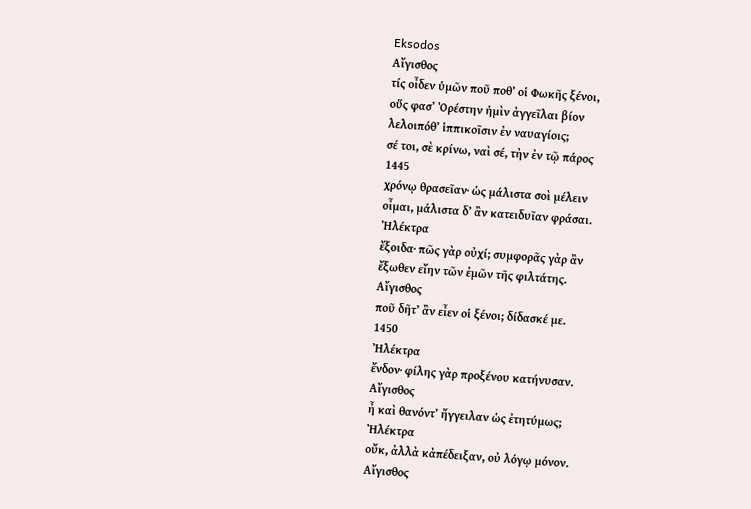Eksodos
Αἴγισθος
τίς οἶδεν ὑμῶν ποῦ ποθʼ οἱ Φωκῆς ξένοι,
οὕς φασʼ Ὀρέστην ἡμὶν ἀγγεῖλαι βίον
λελοιπόθʼ ἱππικοῖσιν ἐν ναυαγίοις;
σέ τοι, σὲ κρίνω, ναὶ σέ, τὴν ἐν τῷ πάρος
1445
χρόνῳ θρασεῖαν· ὡς μάλιστα σοὶ μέλειν
οἶμαι, μάλιστα δʼ ἂν κατειδυῖαν φράσαι.
Ἠλέκτρα
ἔξοιδα· πῶς γὰρ οὐχί; συμφορᾶς γὰρ ἂν
ἔξωθεν εἴην τῶν ἐμῶν τῆς φιλτάτης.
Αἴγισθος
ποῦ δῆτʼ ἂν εἶεν οἱ ξένοι; δίδασκέ με.
1450
Ἠλέκτρα
ἔνδον· φίλης γὰρ προξένου κατήνυσαν.
Αἴγισθος
ἦ καὶ θανόντʼ ἤγγειλαν ὡς ἐτητύμως;
Ἠλέκτρα
οὔκ, ἀλλὰ κἀπέδειξαν, οὐ λόγῳ μόνον.
Αἴγισθος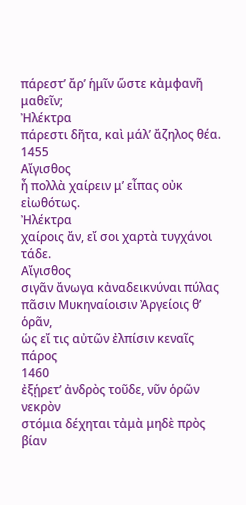πάρεστʼ ἄρʼ ἡμῖν ὥστε κἀμφανῆ μαθεῖν;
Ἠλέκτρα
πάρεστι δῆτα, καὶ μάλʼ ἄζηλος θέα.
1455
Αἴγισθος
ἦ πολλὰ χαίρειν μʼ εἶπας οὐκ εἰωθότως.
Ἠλέκτρα
χαίροις ἄν, εἴ σοι χαρτὰ τυγχάνοι τάδε.
Αἴγισθος
σιγᾶν ἄνωγα κἀναδεικνύναι πύλας
πᾶσιν Μυκηναίοισιν Ἀργείοις θʼ ὁρᾶν,
ὡς εἴ τις αὐτῶν ἐλπίσιν κεναῖς πάρος
1460
ἐξῄρετʼ ἀνδρὸς τοῦδε, νῦν ὁρῶν νεκρὸν
στόμια δέχηται τἀμὰ μηδὲ πρὸς βίαν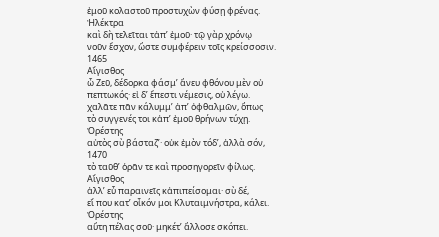ἐμοῦ κολαστοῦ προστυχὼν φύσῃ φρένας.
Ἠλέκτρα
καὶ δὴ τελεῖται τἀπʼ ἐμοῦ· τῷ γὰρ χρόνῳ
νοῦν ἔσχον, ὥστε συμφέρειν τοῖς κρείσσοσιν.
1465
Αἴγισθος
ὦ Ζεῦ, δέδορκα φάσμʼ ἄνευ φθόνου μὲν οὐ
πεπτωκός· εἰ δʼ ἔπεστι νέμεσις, οὐ λέγω.
χαλᾶτε πᾶν κάλυμμʼ ἀπʼ ὀφθαλμῶν, ὅπως
τὸ συγγενές τοι κἀπʼ ἐμοῦ θρήνων τύχῃ.
Ὀρέστης
αὐτὸς σὺ βάσταζʼ· οὐκ ἐμὸν τόδʼ, ἀλλὰ σόν,
1470
τὸ ταῦθʼ ὁρᾶν τε καὶ προσηγορεῖν φίλως.
Αἴγισθος
ἀλλʼ εὖ παραινεῖς κἀπιπείσομαι· σὺ δέ,
εἴ που κατʼ οἶκόν μοι Κλυταιμνήστρα, κάλει.
Ὀρέστης
αὕτη πέλας σοῦ· μηκέτʼ ἄλλοσε σκόπει.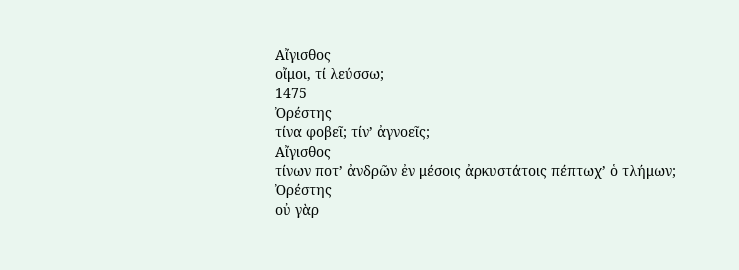Αἴγισθος
οἴμοι, τί λεύσσω;
1475
Ὀρέστης
τίνα φοβεῖ; τίνʼ ἀγνοεῖς;
Αἴγισθος
τίνων ποτʼ ἀνδρῶν ἐν μέσοις ἀρκυστάτοις πέπτωχʼ ὁ τλήμων;
Ὀρέστης
οὐ γὰρ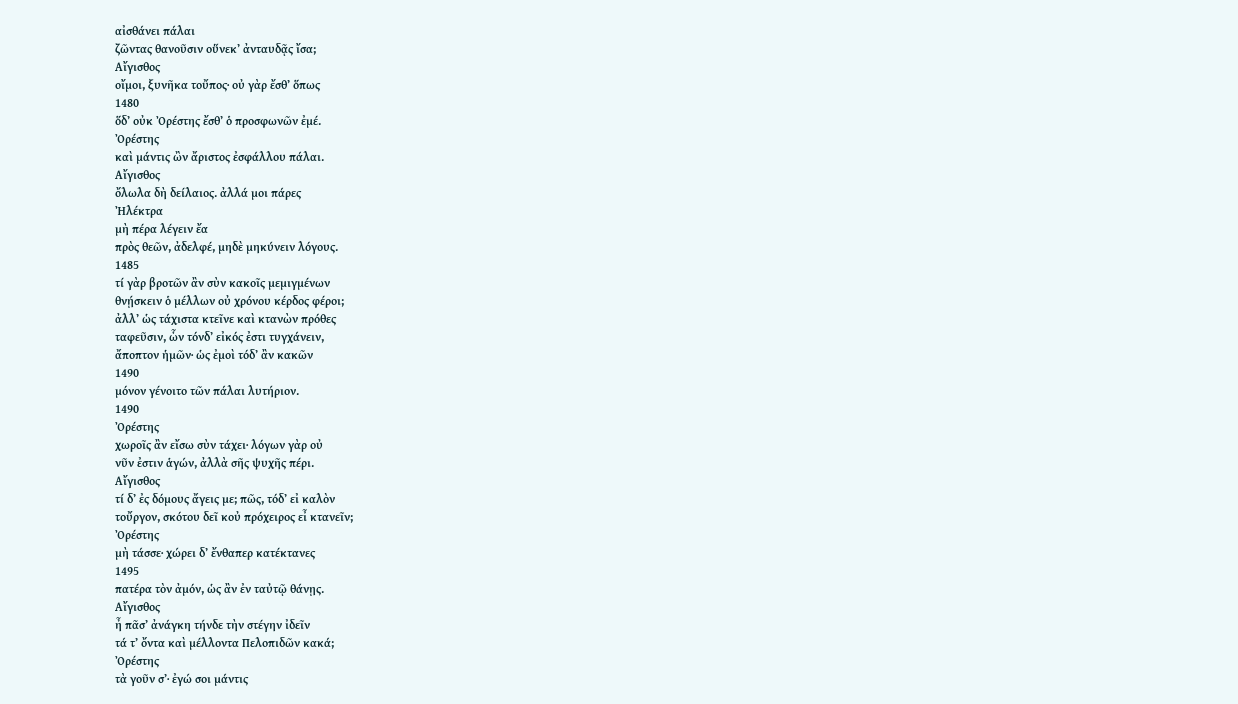αἰσθάνει πάλαι
ζῶντας θανοῦσιν οὕνεκʼ ἀνταυδᾷς ἴσα;
Αἴγισθος
οἴμοι, ξυνῆκα τοὔπος· οὐ γὰρ ἔσθʼ ὅπως
1480
ὅδʼ οὐκ Ὀρέστης ἔσθʼ ὁ προσφωνῶν ἐμέ.
Ὀρέστης
καὶ μάντις ὢν ἄριστος ἐσφάλλου πάλαι.
Αἴγισθος
ὄλωλα δὴ δείλαιος. ἀλλά μοι πάρες
Ἠλέκτρα
μὴ πέρα λέγειν ἔα
πρὸς θεῶν, ἀδελφέ, μηδὲ μηκύνειν λόγους.
1485
τί γὰρ βροτῶν ἂν σὺν κακοῖς μεμιγμένων
θνῄσκειν ὁ μέλλων οὐ χρόνου κέρδος φέροι;
ἀλλʼ ὡς τάχιστα κτεῖνε καὶ κτανὼν πρόθες
ταφεῦσιν, ὧν τόνδʼ εἰκός ἐστι τυγχάνειν,
ἄποπτον ἡμῶν· ὡς ἐμοὶ τόδʼ ἂν κακῶν
1490
μόνον γένοιτο τῶν πάλαι λυτήριον.
1490
Ὀρέστης
χωροῖς ἂν εἴσω σὺν τάχει· λόγων γὰρ οὐ
νῦν ἐστιν ἁγών, ἀλλὰ σῆς ψυχῆς πέρι.
Αἴγισθος
τί δʼ ἐς δόμους ἄγεις με; πῶς, τόδʼ εἰ καλὸν
τοὔργον, σκότου δεῖ κοὐ πρόχειρος εἶ κτανεῖν;
Ὀρέστης
μὴ τάσσε· χώρει δʼ ἔνθαπερ κατέκτανες
1495
πατέρα τὸν ἀμόν, ὡς ἂν ἐν ταὐτῷ θάνῃς.
Αἴγισθος
ἦ πᾶσʼ ἀνάγκη τήνδε τὴν στέγην ἰδεῖν
τά τʼ ὄντα καὶ μέλλοντα Πελοπιδῶν κακά;
Ὀρέστης
τὰ γοῦν σʼ· ἐγώ σοι μάντις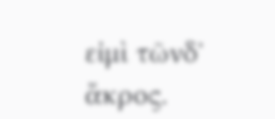εἰμὶ τῶνδʼ ἄκρος.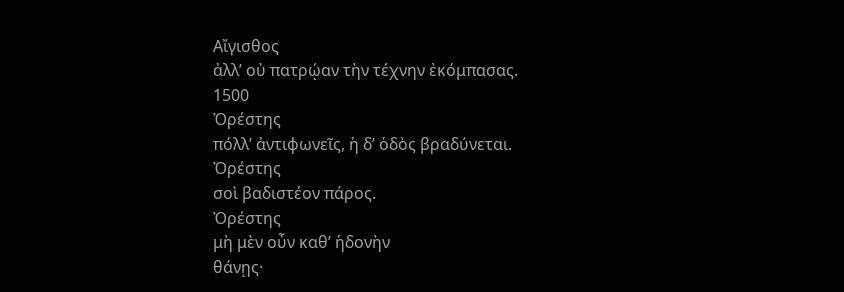Αἴγισθος
ἀλλʼ οὐ πατρῴαν τὴν τέχνην ἐκόμπασας.
1500
Ὀρέστης
πόλλʼ ἀντιφωνεῖς, ἡ δʼ ὁδὸς βραδύνεται.
Ὀρέστης
σοὶ βαδιστέον πάρος.
Ὀρέστης
μὴ μὲν οὖν καθʼ ἡδονὴν
θάνῃς·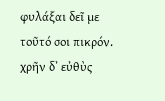φυλάξαι δεῖ με τοῦτό σοι πικρόν.
χρῆν δʼ εὐθὺς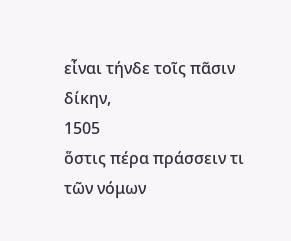εἶναι τήνδε τοῖς πᾶσιν δίκην,
1505
ὅστις πέρα πράσσειν τι τῶν νόμων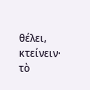θέλει,
κτείνειν· τὸ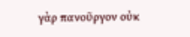γὰρ πανοῦργον οὐκ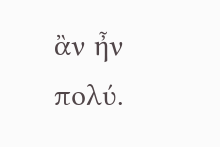ἂν ἦν πολύ.